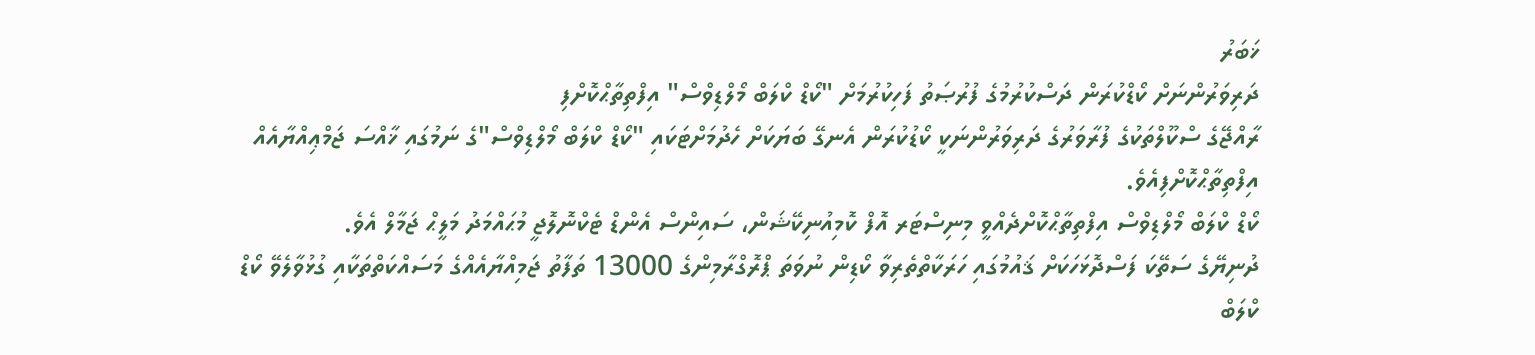ޚަބަރު
ދަރިވަރުންނަށް ކޯޑްކުރަން ދަސްކުރުމުގެ ފުރުޞަތު ފަހިކުރުމަށް "ކޯޑް ކްލަބް މޯލްޑިވްސް" އިފްތިތާޙްކޮށްފި
ރާއްޖޭގެ ސްކޫލްތަކުގެ ފުރާވަރުގެ ދަރިވަރުންނަކީ ކޯޑުކުރަން އެނގޭ ބަޔަކަށް ހެދުމަށްޓަކައި "ކޯޑް ކްލަބް މޯލްޑިވްސް"ގެ ނަމުގައި ޚާއްސަ ޖަމްޢިއްޔާއެއް އިފްތިތާޙްކޮށްފިއެވެ.
ކޯޑް ކްލަބް މޯލްޑިވްސް އިފްތިތާޙްކޮށްދެއްވީ މިނިސްޓަރ އޮފް ކޮމިއުނިކޭޝަން، ސައިންސް އެންޑް ޓެކްނޮލޮޖީ މުޙައްމަދު މަލީޙް ޖަމާލް އެވެ.
ދުނިޔޭގެ ސަތޭކަ ފަސްދޮޅަހަކަށް ޤައުމުގައި ހަރަކާތްތެރިވާ ކޯޑިން ނުވަތަ ޕްރޮގްރާމިންގެ 13000 ތަފާތު ޖަމިއްޔާއެއްގެ މަސައްކަތްތަކާއި ގުޅުވާލެވޭ ކޯޑް ކްލަބް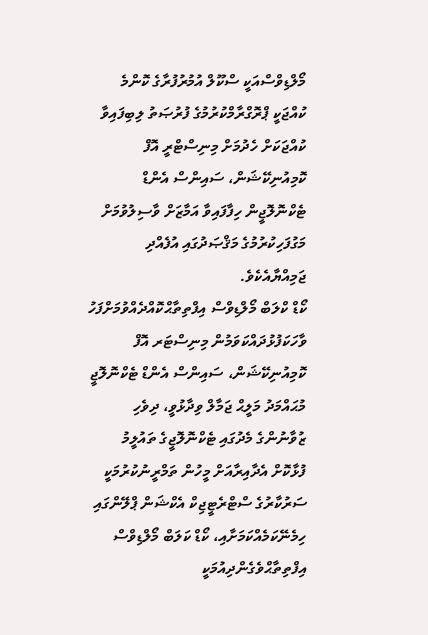މޯލްޑިވްސްއަކީ ސްކޫލް އުމުރުފުރާގެ ކޮންމެ ކުއްޖަކީ ޕްރޮގްރާމްކުރުމުގެ ފުރުޞަތު ލިބިފައިވާ ކުއްޖަކަށް ހެދުމަށް މިނިސްޓްރީ އޮފް ކޮމިއުނިކޭޝަން، ސައިންސް އެންޑް ޓެކްނޮލޮޖީން ހިފާފައިވާ އަމާޒަށް ވާސިލުވުމަށް މަގުފަހިކުރުމުގެ މަޤްޞަދުގައި އުފެއްދި ޖަމިއްޔާއެކެވެ.
ކޯޑް ކްލަބް މޯލްޑިވްސް އިފްތިތާޙްކޮއްދެއްވުމަށްފަހު ވާހަކަފުޅުދައްކަވަމުން މިނިސްޓަރ އޮފް ކޮމިއުނިކޭޝަން، ސައިންސް އެންޑް ޓެކްނޮލޮޖީ މުޙައްމަދު މަލީޙް ޖަމާލް ވިދާޅުވީ، ދިވެހި ޒުވާނުންގެ މެދުގައި ޓެކްނޮލޮޖީގެ ތައުލީމު ފުޅާކޮށް އެދާއިރާއަށް މީހުން ތަމްރީނުކުރުމަކީ ސަރުކާރުގެ ސްޓްރެޓީޖިކް އެކްޝަން ޕްލޭންގައި ހިމެނޭކަމެއްކަމަށާއި، ކޯޑް ކަލަބް މޯލްޑިވްސް އިފްތިތާޙްވެގެންދިއުމަކީ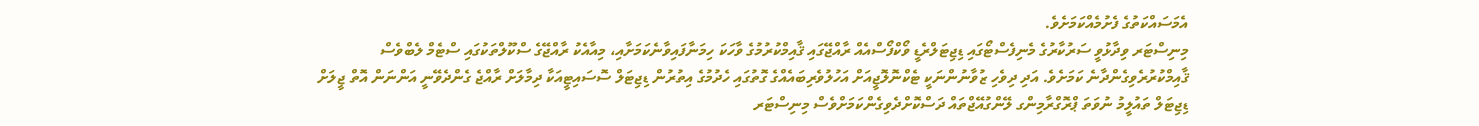އެމަސައްކަތުގެ ފެށުމެއްކަމަށެވެ.
މިނިސްޓަރ ވިދާޅުވީ ސަރުކާރުގެ މެނިފެސްޓޯގައި ޑިޖިޓަލްރެޑީ ވޯކްފޯސްއެއް ރާއްޖޭގައި ޤާއިމްކުރުމުގެ ވާހަކަ ހިމަނާފައިވާނެކަމަށާއި، މިއާއެކު ރާއްޖޭގެ ސްކޫލްތަކުގައި ސްޓެމް ލެބްވެސް ޤާއިމްކުރުރެވިގެންދާނެ ކަމަށެވެ. އަދި ދިވެހި ޒުވާނުންނަކީ ޓެކްނޮލޮޖީއަށް އަހުލުވެރިބައެއްގެ ގޮތުގައި ހެދުމުގެ އިތުރުން ޑިޖިޓަލް ސޮސައިޓީއަކާ ދިމާލަށް ރާއްޖެ ގެންދެވޭނީ އަންނަން އޮތް ޖީލަށް ޑިޖިޓަލް ތައުލީމު ނުވަތަ ޕްރޮގްރާމިންގ ލޭންގުއޭޖްތައް ދަސްކޮށްދެވިގެންކަމަށްވެސް މިނިސްޓަރ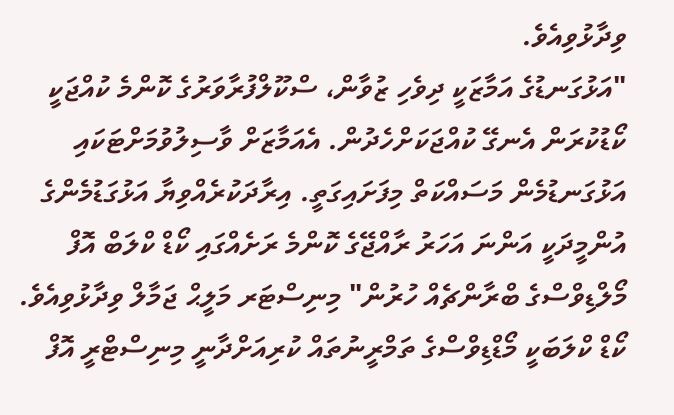ވިދާޅުވިއެވެ.
"އަޅުގަނޑުގެ އަމާޒަކީ ދިވެހި ޒުވާން، ސްކޫލްފުރާވަރުގެ ކޮންމެ ކުއްޖަކީ ކޯޑުކުރަން އެނގޭ ކުއްޖަކަށްހެދުން. އެއަމާޒަށް ވާސިލުވުމަށްޓަކައި އަޅުގަނޑުމެން މަސައްކަތް މިފަށައިގަތީ. އިރާދަކުރެއްވިޔާ އަޅުގަޑުމެންގެ އުންމީދަކީ އަންނަ އަހަރު ރާއްޖޭގެ ކޮންމެ ރަށެއްގައި ކޯޑް ކްލަބް އޮފް މޯލްޑިވްސްގެ ބްރާންޗެއް ހުރުން" މިނިސްޓަރ މަލީޙް ޖަމާލް ވިދާޅުވިއެވެ.
ކޯޑް ކްލަބަކީ މޯޑްޑިވްސްގެ ތަމްރީނުތައް ކުރިއަށްދާނީ މިނިސްޓްރީ އޮފް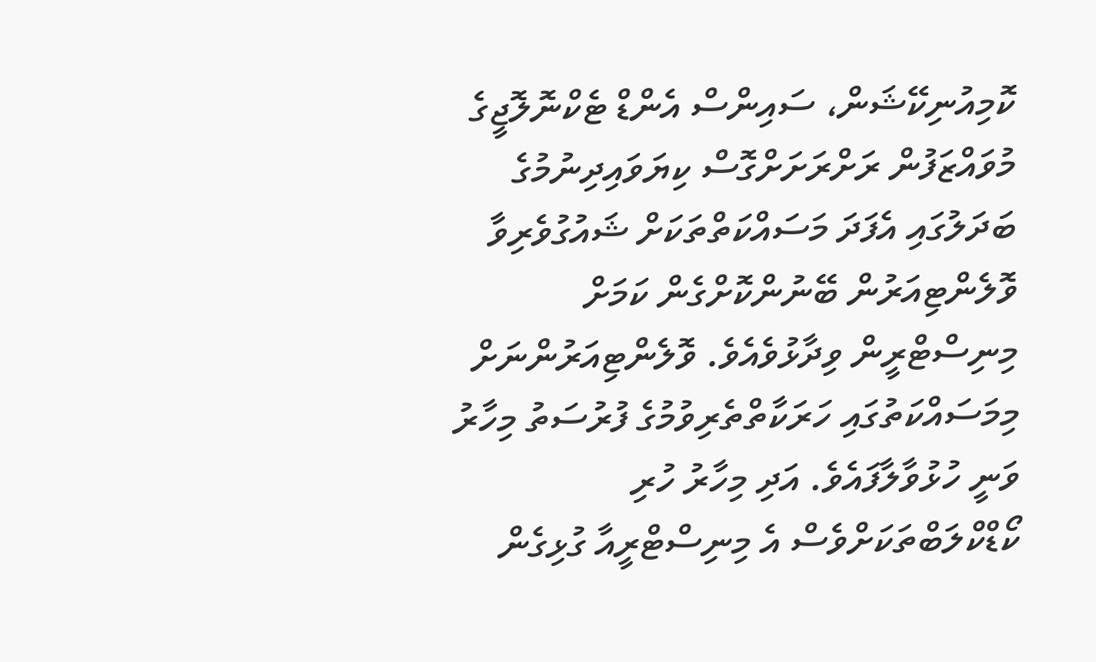ކޮމިއުނިކޭޝަން، ސައިންސް އެންޑް ޓެކްނޮލޮޖީގެ މުވައްޒަފުން ރަށްރަށަށްގޮސް ކިޔަވައިދިނުމުގެ ބަދަލުގައި އެފަދަ މަސައްކަތްތަކަށް ޝައުގުވެރިވާ ވޮލެންޓިއަރުން ބޭނުންކޮށްގެން ކަމަށް މިނިސްޓްރީން ވިދާޅުވެއެވެ. ވޮލެންޓިއަރުންނަށް މިމަސައްކަތުގައި ހަރަކާތްތެރިވުމުގެ ފުރުސަތު މިހާރު ވަނީ ހުޅުވާލާފައެވެ. އަދި މިހާރު ހުރި ކޯޑްކްލަބްތަކަށްވެސް އެ މިނިސްޓްރީއާ ގުޅިގެން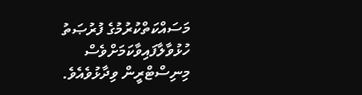މަސައްކަތްކުރުމުގެ ފުރުޞަތު ހުޅުވާލާފައިވާކަމަށްވެސް މިނިސްޓްރީން ވިދާޅުވެއެވެ.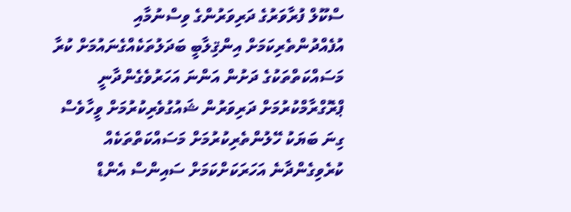ސްކޫލް ފުރާވަރުގެ ދަރިވަރުންގެ ވިސްނުމާއި އުފެއްދުންތެރިކަމަށް އިންޤިލާބީ ބަދަލުތަކެއްގެނައުމަށް ކުރާ މަސައްކަތްތަކުގެ ދަށުން އަންނަ އަހަރުވެގެންދާނީ ޕްރޮގްރާމްކުރުމަށް ދަރިވަރުން ޝައުގުވެރިކުރުމަށް ވީހާވެސް ގިނަ ބަޔަކު ހޭލުންތެރިކުރުމަށް މަސައްކަތްތަކެއް ކުރެވިގެންދާނެ އަހަރަކަށްކަމަށް ސައިންސް އެންޑް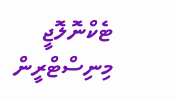ޓެކްނޮލޮޖީ މިނިސްޓްރީން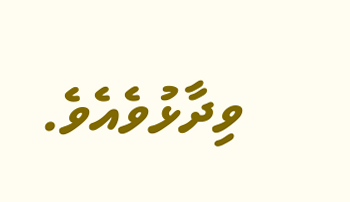ވިދާޅުވެއެވެ.